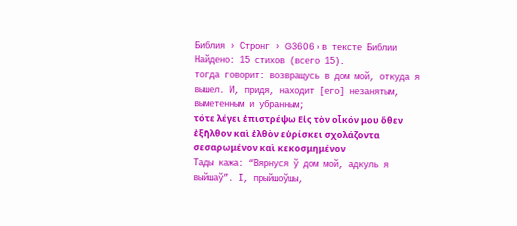Библия › Стронг › G3606 › в тексте Библии
Найдено: 15 стихов (всего 15).
тогда говорит: возвращусь в дом мой, откуда я вышел. И, придя, находит [его] незанятым, выметенным и убранным;
τότε λέγει ἐπιστρέψω Εἰς τὸν οἶκόν μου ὅθεν ἐξῆλθον καὶ ἐλθὸν εὑρίσκει σχολάζοντα σεσαρωμένον καὶ κεκοσμημένον
Тады кажа: “Вярнуся ў дом мой, адкуль я выйшаў”. І, прыйшоўшы,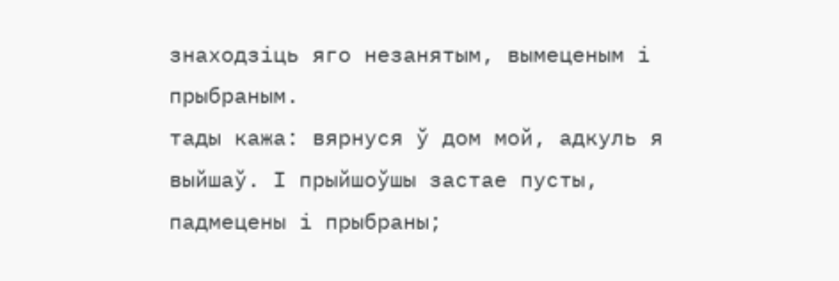знаходзіць яго незанятым, вымеценым і прыбраным.
тады кажа: вярнуся ў дом мой, адкуль я выйшаў. І прыйшоўшы застае пусты, падмецены і прыбраны;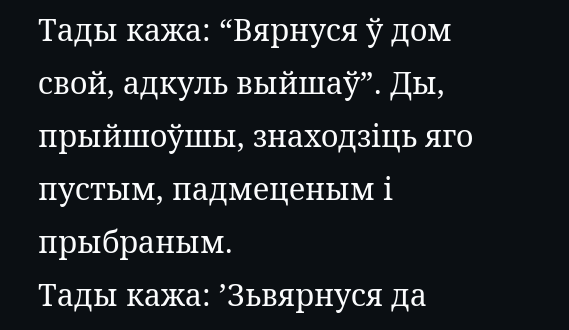Тады кажа: “Вярнуся ў дом свой, адкуль выйшаў”. Ды, прыйшоўшы, знаходзіць яго пустым, падмеценым і прыбраным.
Тады кажа: ’Зьвярнуся да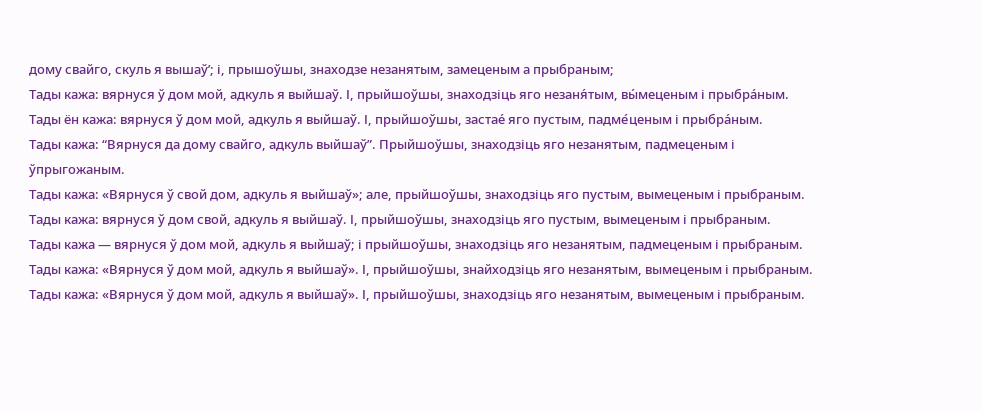дому свайго, скуль я вышаў’; і, прышоўшы, знаходзе незанятым, замеценым а прыбраным;
Тады кажа: вярнуся ў дом мой, адкуль я выйшаў. І, прыйшоўшы, знаходзіць яго незаня́тым, вы́меценым і прыбра́ным.
Тады ён кажа: вярнуся ў дом мой, адкуль я выйшаў. І, прыйшоўшы, застае́ яго пустым, падме́ценым і прыбра́ным.
Тады кажа: “Вярнуся да дому свайго, адкуль выйшаў”. Прыйшоўшы, знаходзіць яго незанятым, падмеценым і ўпрыгожаным.
Тады кажа: «Вярнуся ў свой дом, адкуль я выйшаў»; але, прыйшоўшы, знаходзіць яго пустым, вымеценым і прыбраным.
Тады кажа: вярнуся ў дом свой, адкуль я выйшаў. І, прыйшоўшы, знаходзіць яго пустым, вымеценым і прыбраным.
Тады кажа — вярнуся ў дом мой, адкуль я выйшаў; і прыйшоўшы, знаходзіць яго незанятым, падмеценым і прыбраным.
Тады кажа: «Вярнуся ў дом мой, адкуль я выйшаў». І, прыйшоўшы, знайходзіць яго незанятым, вымеценым і прыбраным.
Тады кажа: «Вярнуся ў дом мой, адкуль я выйшаў». І, прыйшоўшы, знаходзіць яго незанятым, вымеценым і прыбраным.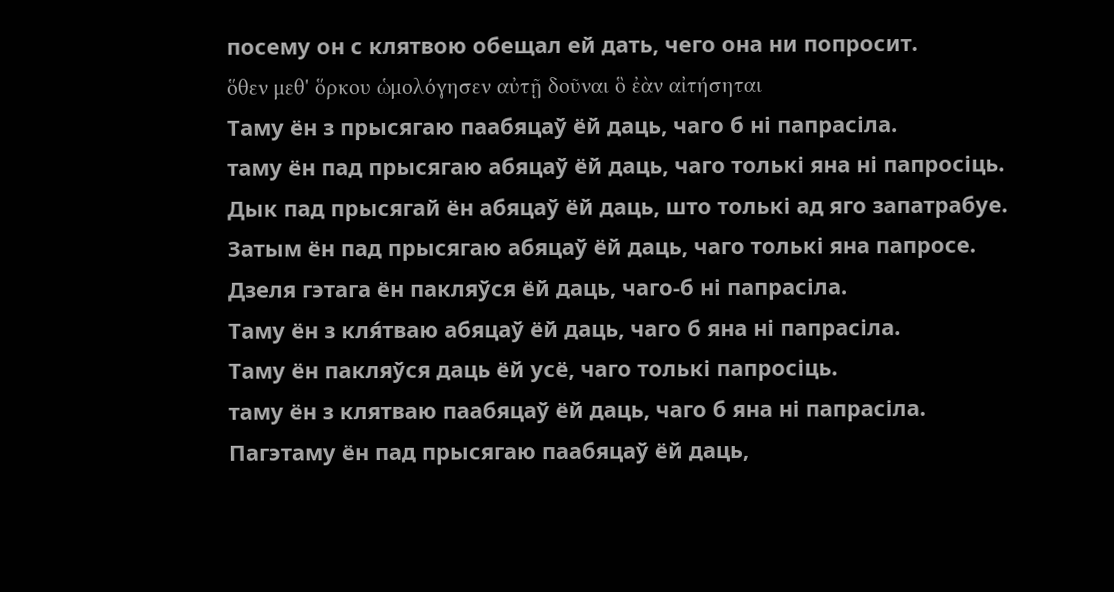посему он с клятвою обещал ей дать, чего она ни попросит.
ὅθεν μεθ' ὅρκου ὡμολόγησεν αὐτῇ δοῦναι ὃ ἐὰν αἰτήσηται
Таму ён з прысягаю паабяцаў ёй даць, чаго б ні папрасіла.
таму ён пад прысягаю абяцаў ёй даць, чаго толькі яна ні папросіць.
Дык пад прысягай ён абяцаў ёй даць, што толькі ад яго запатрабуе.
Затым ён пад прысягаю абяцаў ёй даць, чаго толькі яна папросе.
Дзеля гэтага ён пакляўся ёй даць, чаго-б ні папрасіла.
Таму ён з кля́тваю абяцаў ёй даць, чаго б яна ні папрасіла.
Таму ён пакляўся даць ёй усё, чаго толькі папросіць.
таму ён з клятваю паабяцаў ёй даць, чаго б яна ні папрасіла.
Пагэтаму ён пад прысягаю паабяцаў ёй даць,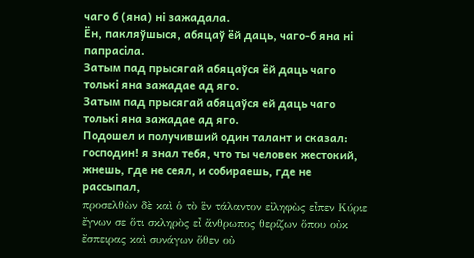чаго б (яна) ні зажадала.
Ён, пакляўшыся, абяцаў ёй даць, чаго-б яна ні папрасіла.
Затым пад прысягай абяцаўся ёй даць чаго толькі яна зажадае ад яго.
Затым пад прысягай абяцаўся ей даць чаго толькі яна зажадае ад яго.
Подошел и получивший один талант и сказал: господин! я знал тебя, что ты человек жестокий, жнешь, где не сеял, и собираешь, где не рассыпал,
προσελθὼν δὲ καὶ ὁ τὸ ἓν τάλαντον εἰληφὼς εἶπεν Κύριε ἔγνων σε ὅτι σκληρὸς εἶ ἄνθρωπος θερίζων ὅπου οὐκ ἔσπειρας καὶ συνάγων ὅθεν οὐ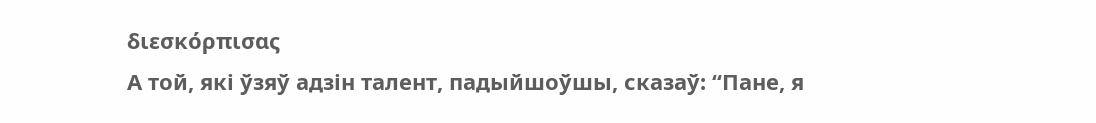διεσκόρπισας
А той, які ўзяў адзін талент, падыйшоўшы, сказаў: “Пане, я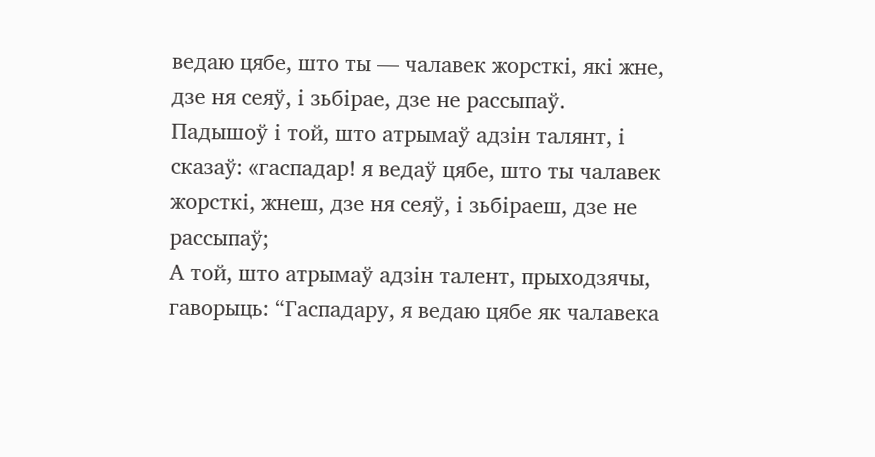ведаю цябе, што ты — чалавек жорсткі, які жне, дзе ня сеяў, і зьбірае, дзе не рассыпаў.
Падышоў і той, што атрымаў адзін талянт, і сказаў: «гаспадар! я ведаў цябе, што ты чалавек жорсткі, жнеш, дзе ня сеяў, і зьбіраеш, дзе не рассыпаў;
А той, што атрымаў адзін талент, прыходзячы, гаворыць: “Гаспадару, я ведаю цябе як чалавека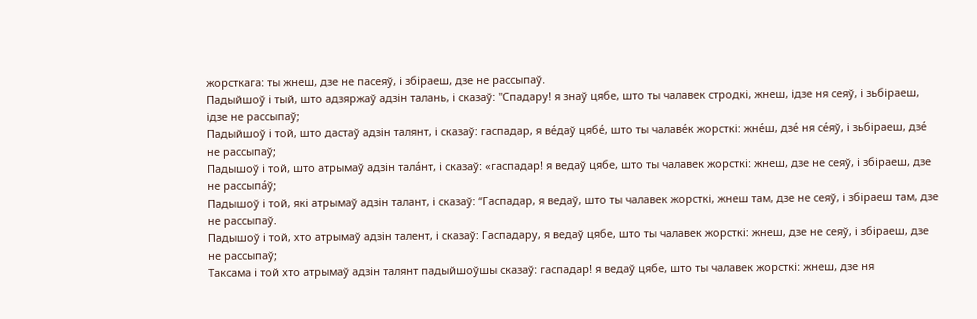жорсткага: ты жнеш, дзе не пасеяў, і збіраеш, дзе не рассыпаў.
Падыйшоў і тый, што адзяржаў адзін талань, і сказаў: "Спадару! я знаў цябе, што ты чалавек стродкі, жнеш, ідзе ня сеяў, і зьбіраеш, ідзе не рассыпаў;
Падыйшоў і той, што дастаў адзін талянт, і сказаў: гаспадар, я ве́даў цябе́, што ты чалаве́к жорсткі: жне́ш, дзе́ ня се́яў, і зьбіраеш, дзе́ не рассыпаў;
Падышоў і той, што атрымаў адзін тала́нт, і сказаў: «гаспадар! я ведаў цябе, што ты чалавек жорсткі: жнеш, дзе не сеяў, і збіраеш, дзе не рассыпа́ў;
Падышоў і той, які атрымаў адзін талант, і сказаў: “Гаспадар, я ведаў, што ты чалавек жорсткі, жнеш там, дзе не сеяў, і збіраеш там, дзе не рассыпаў.
Падышоў і той, хто атрымаў адзін талент, і сказаў: Гаспадару, я ведаў цябе, што ты чалавек жорсткі: жнеш, дзе не сеяў, і збіраеш, дзе не рассыпаў;
Таксама і той хто атрымаў адзін талянт падыйшоўшы сказаў: гаспадар! я ведаў цябе, што ты чалавек жорсткі: жнеш, дзе ня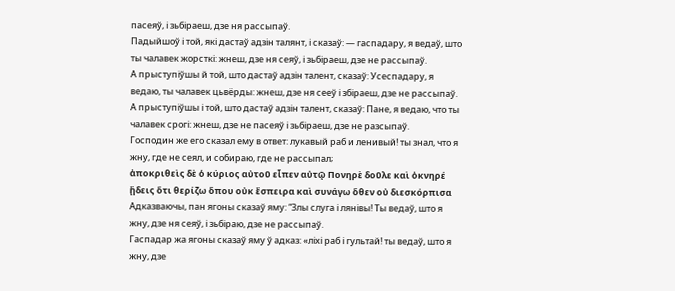пасеяў, і зьбіраеш, дзе ня рассыпаў.
Падыйшоў і той, які дастаў адзін талянт, і сказаў: — гаспадару, я ведаў, што ты чалавек жорсткі: жнеш, дзе ня сеяў, і зьбіраеш, дзе не рассыпаў.
А прыступіўшы й той, што дастаў адзін талент, сказаў: Усеспадару, я ведаю, ты чалавек цьвёрды: жнеш, дзе ня сееў і збіраеш, дзе не рассыпаў.
А прыступіўшы і той, што дастаў адзін талент, сказаў: Пане, я ведаю, что ты чалавек срогі: жнеш, дзе не пасеяў і зьбіраеш, дзе не разсыпаў.
Господин же его сказал ему в ответ: лукавый раб и ленивый! ты знал, что я жну, где не сеял, и собираю, где не рассыпал;
ἀποκριθεὶς δὲ ὁ κύριος αὐτοῦ εἶπεν αὐτῷ Πονηρὲ δοῦλε καὶ ὀκνηρέ ᾔδεις ὅτι θερίζω ὅπου οὐκ ἔσπειρα καὶ συνάγω ὅθεν οὐ διεσκόρπισα
Адказваючы, пан ягоны сказаў яму: “Злы слуга і лянівы! Ты ведаў, што я жну, дзе ня сеяў, і зьбіраю, дзе не рассыпаў.
Гаспадар жа ягоны сказаў яму ў адказ: «ліхі раб і гультай! ты ведаў, што я жну, дзе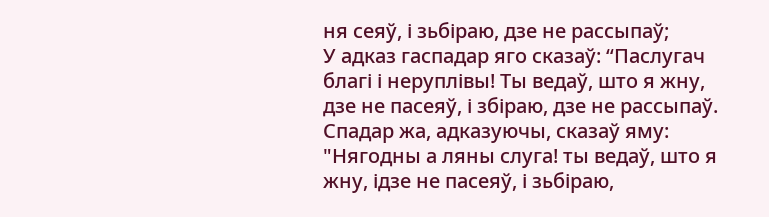ня сеяў, і зьбіраю, дзе не рассыпаў;
У адказ гаспадар яго сказаў: “Паслугач благі і неруплівы! Ты ведаў, што я жну, дзе не пасеяў, і збіраю, дзе не рассыпаў.
Спадар жа, адказуючы, сказаў яму: "Нягодны а ляны слуга! ты ведаў, што я жну, ідзе не пасеяў, і зьбіраю,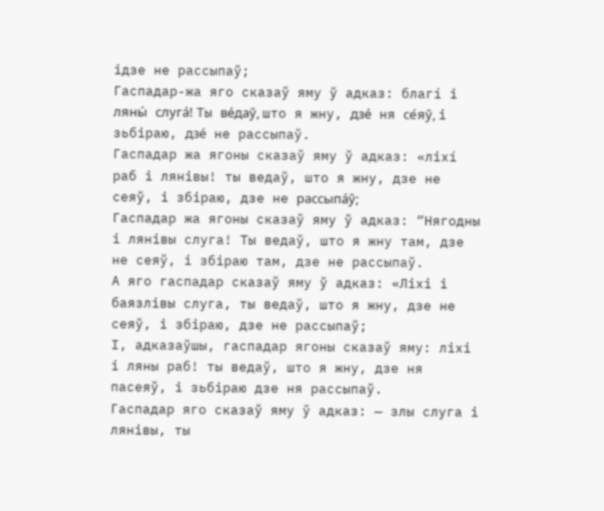ідзе не рассыпаў;
Гаспадар-жа яго сказаў яму ў адказ: благí і ляны́ слуга́! Ты ве́даў, што я жну, дзе́ ня се́яў, і зьбіраю, дзе́ не рассыпаў.
Гаспадар жа ягоны сказаў яму ў адказ: «ліхí раб і лянівы! ты ведаў, што я жну, дзе не сеяў, і збіраю, дзе не рассыпа́ў;
Гаспадар жа ягоны сказаў яму ў адказ: “Нягодны і лянівы слуга! Ты ведаў, што я жну там, дзе не сеяў, і збіраю там, дзе не рассыпаў.
А яго гаспадар сказаў яму ў адказ: «Ліхі і баязлівы слуга, ты ведаў, што я жну, дзе не сеяў, і збіраю, дзе не рассыпаў;
І, адказаўшы, гаспадар ягоны сказаў яму: ліхі і ляны раб! ты ведаў, што я жну, дзе ня пасеяў, і зьбіраю дзе ня рассыпаў.
Гаспадар яго сказаў яму ў адказ: — злы слуга і лянівы, ты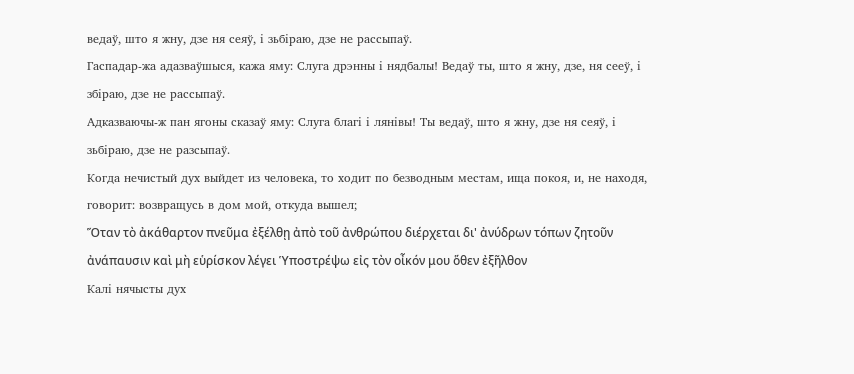ведаў, што я жну, дзе ня сеяў, і зьбіраю, дзе не рассыпаў.
Гаспадар-жа адазваўшыся, кажа яму: Слуга дрэнны і нядбалы! Ведаў ты, што я жну, дзе, ня сееў, і збіраю, дзе не рассыпаў.
Адказваючы-ж пан ягоны сказаў яму: Слуга благі і лянівы! Ты ведаў, што я жну, дзе ня сеяў, і зьбіраю, дзе не разсыпаў.
Когда нечистый дух выйдет из человека, то ходит по безводным местам, ища покоя, и, не находя, говорит: возвращусь в дом мой, откуда вышел;
Ὅταν τὸ ἀκάθαρτον πνεῦμα ἐξέλθῃ ἀπὸ τοῦ ἀνθρώπου διέρχεται δι' ἀνύδρων τόπων ζητοῦν ἀνάπαυσιν καὶ μὴ εὑρίσκον λέγει Ὑποστρέψω εἰς τὸν οἶκόν μου ὅθεν ἐξῆλθον
Калі нячысты дух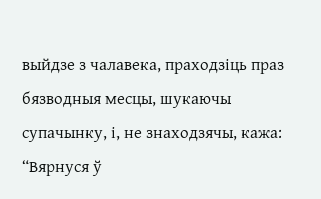выйдзе з чалавека, праходзіць праз бязводныя месцы, шукаючы супачынку, і, не знаходзячы, кажа: “Вярнуся ў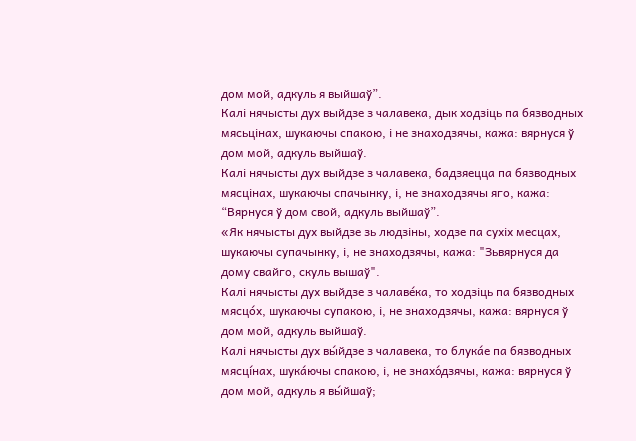дом мой, адкуль я выйшаў”.
Калі нячысты дух выйдзе з чалавека, дык ходзіць па бязводных мясьцінах, шукаючы спакою, і не знаходзячы, кажа: вярнуся ў дом мой, адкуль выйшаў.
Калі нячысты дух выйдзе з чалавека, бадзяецца па бязводных мясцінах, шукаючы спачынку, і, не знаходзячы яго, кажа: “Вярнуся ў дом свой, адкуль выйшаў”.
«Як нячысты дух выйдзе зь людзіны, ходзе па сухіх месцах, шукаючы супачынку, і, не знаходзячы, кажа: "Зьвярнуся да дому свайго, скуль вышаў".
Калі нячысты дух выйдзе з чалаве́ка, то ходзіць па бязводных мясцо́х, шукаючы супакою, і, не знаходзячы, кажа: вярнуся ў дом мой, адкуль выйшаў.
Калі нячысты дух вы́йдзе з чалавека, то блука́е па бязводных мясцíнах, шука́ючы спакою, і, не знахо́дзячы, кажа: вярнуся ў дом мой, адкуль я вы́йшаў;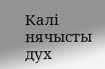Калі нячысты дух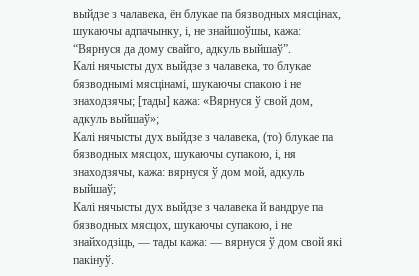выйдзе з чалавека, ён блукае па бязводных мясцінах, шукаючы адпачынку, і, не знайшоўшы, кажа: “Вярнуся да дому свайго, адкуль выйшаў”.
Калі нячысты дух выйдзе з чалавека, то блукае бязводнымі мясцінамі, шукаючы спакою і не знаходзячы; [тады] кажа: «Вярнуся ў свой дом, адкуль выйшаў»;
Калі нячысты дух выйдзе з чалавека, (то) блукае па бязводных мясцох, шукаючы супакою, і, ня знаходзячы, кажа: вярнуся ў дом мой, адкуль выйшаў;
Калі нячысты дух выйдзе з чалавека й вандруе па бязводных мясцох, шукаючы супакою, і не знайходзіць, — тады кажа: — вярнуся ў дом свой які пакінуў.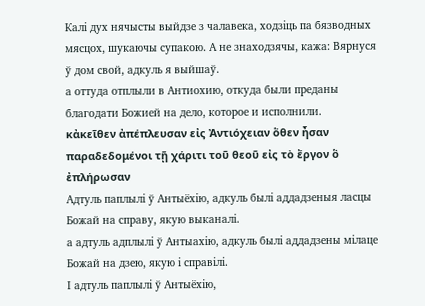Калі дух нячысты выйдзе з чалавека, ходзіць па бязводных мясцох, шукаючы супакою. А не знаходзячы, кажа: Вярнуся ў дом свой, адкуль я выйшаў.
а оттуда отплыли в Антиохию, откуда были преданы благодати Божией на дело, которое и исполнили.
κἀκεῖθεν ἀπέπλευσαν εἰς Ἀντιόχειαν ὅθεν ἦσαν παραδεδομένοι τῇ χάριτι τοῦ θεοῦ εἰς τὸ ἔργον ὃ ἐπλήρωσαν
Адтуль паплылі ў Антыёхію, адкуль былі аддадзеныя ласцы Божай на справу, якую выканалі.
а адтуль адплылі ў Антыахію, адкуль былі аддадзены мілаце Божай на дзею, якую і справілі.
І адтуль паплылі ў Антыёхію,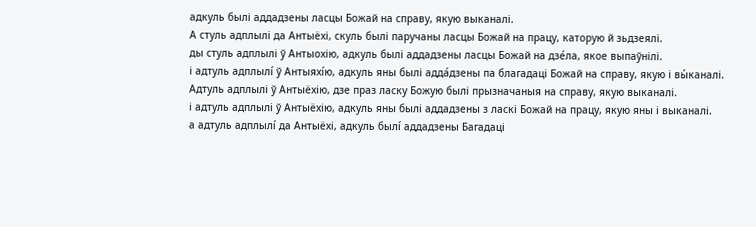адкуль былі аддадзены ласцы Божай на справу, якую выканалі.
А стуль адплылі да Антыёхі, скуль былі паручаны ласцы Божай на працу, каторую й зьдзеялі.
ды стуль адплылі ў Антыохію, адкуль былі аддадзены ласцы Божай на дзе́ла, якое выпаўнілі.
і адтуль адплылí ў Антыяхíю, адкуль яны былі адда́дзены па благадаці Божай на справу, якую і вы́каналі.
Адтуль адплылі ў Антыёхію, дзе праз ласку Божую былі прызначаныя на справу, якую выканалі.
і адтуль адплылі ў Антыёхію, адкуль яны былі аддадзены з ласкі Божай на працу, якую яны і выканалі.
а адтуль адплылí да Антыёхі, адкуль былí аддадзены Багадаці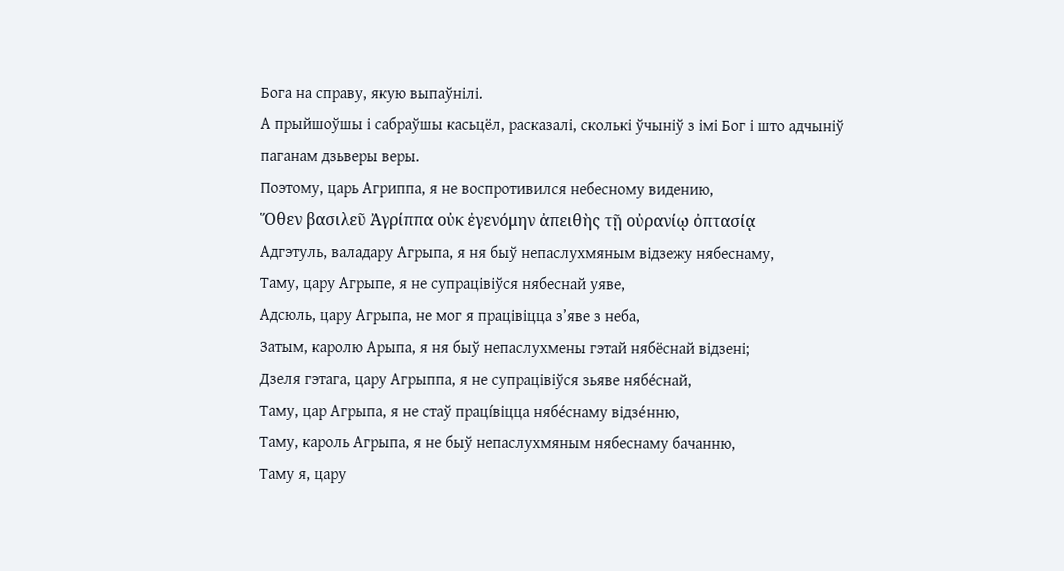Бога на справу, якую выпаўнілі.
А прыйшоўшы і сабраўшы касьцёл, расказалі, сколькі ўчыніў з імі Бог і што адчыніў паганам дзьверы веры.
Поэтому, царь Агриппа, я не воспротивился небесному видению,
Ὅθεν βασιλεῦ Ἀγρίππα οὐκ ἐγενόμην ἀπειθὴς τῇ οὐρανίῳ ὀπτασίᾳ
Адгэтуль, валадару Агрыпа, я ня быў непаслухмяным відзежу нябеснаму,
Таму, цару Агрыпе, я не супрацівіўся нябеснай уяве,
Адсюль, цару Агрыпа, не мог я працівіцца з’яве з неба,
Затым, каролю Арыпа, я ня быў непаслухмены гэтай нябёснай відзені;
Дзеля гэтага, цару Агрыппа, я не супрацівіўся зьяве нябе́снай,
Таму, цар Агрыпа, я не стаў працíвіцца нябе́снаму відзе́нню,
Таму, кароль Агрыпа, я не быў непаслухмяным нябеснаму бачанню,
Таму я, цару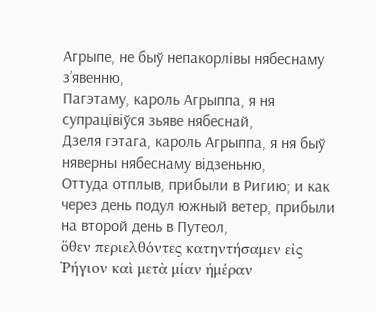Агрыпе, не быў непакорлівы нябеснаму з’явенню,
Пагэтаму, кароль Агрыппа, я ня супрацівіўся зьяве нябеснай,
Дзеля гэтага, кароль Агрыппа, я ня быў няверны нябеснаму відзеньню,
Оттуда отплыв, прибыли в Ригию; и как через день подул южный ветер, прибыли на второй день в Путеол,
ὅθεν περιελθόντες κατηντήσαμεν εἰς Ῥήγιον καὶ μετὰ μίαν ἡμέραν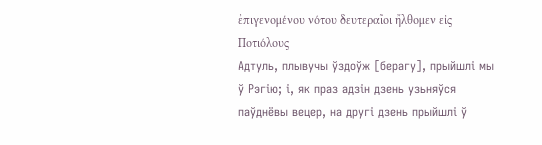ἐπιγενομένου νότου δευτεραῖοι ἤλθομεν εἰς Ποτιόλους
Адтуль, плывучы ўздоўж [берагу], прыйшлі мы ў Рэгію; і, як праз адзін дзень узьняўся паўднёвы вецер, на другі дзень прыйшлі ў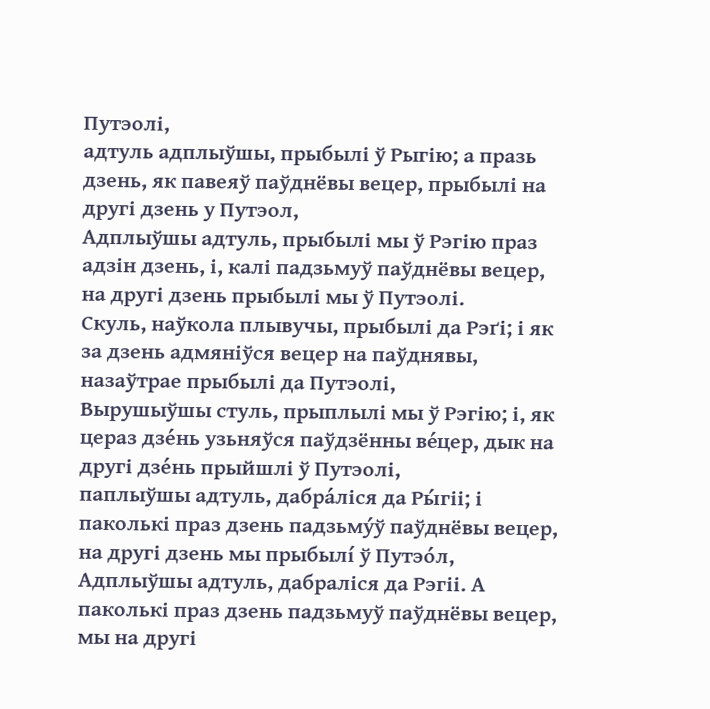Путэолі,
адтуль адплыўшы, прыбылі ў Рыгію; а празь дзень, як павеяў паўднёвы вецер, прыбылі на другі дзень у Путэол,
Адплыўшы адтуль, прыбылі мы ў Рэгію праз адзін дзень, і, калі падзьмуў паўднёвы вецер, на другі дзень прыбылі мы ў Путэолі.
Скуль, наўкола плывучы, прыбылі да Рэґі; і як за дзень адмяніўся вецер на паўднявы, назаўтрае прыбылі да Путэолі,
Вырушыўшы стуль, прыплылі мы ў Рэгію; і, як цераз дзе́нь узьняўся паўдзённы ве́цер, дык на другі дзе́нь прыйшлі ў Путэолі,
паплыўшы адтуль, дабра́ліся да Ры́гіі; і паколькі праз дзень падзьму́ў паўднёвы вецер, на другі дзень мы прыбылí ў Путэо́л,
Адплыўшы адтуль, дабраліся да Рэгіі. А паколькі праз дзень падзьмуў паўднёвы вецер, мы на другі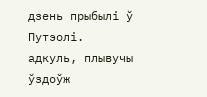дзень прыбылі ў Путэолі.
адкуль, плывучы ўздоўж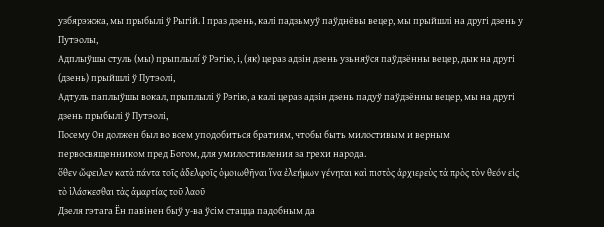узбярэжжа, мы прыбылі ў Рыгій. І праз дзень, калі падзьмуў паўднёвы вецер, мы прыйшлі на другі дзень у Путэолы,
Адплыўшы стуль (мы) прыплылí ў Рэгію, і, (як) цераз адзін дзень узьняўся паўдзённы вецер, дык на другі (дзень) прыйшлі ў Путэолі,
Адтуль паплыўшы вокал, прыплылі ў Рэгію, а калі цераз адзін дзень падуў паўдзённы вецер, мы на другі дзень прыбылі ў Путэолі,
Посему Он должен был во всем уподобиться братиям, чтобы быть милостивым и верным первосвященником пред Богом, для умилостивления за грехи народа.
ὅθεν ὤφειλεν κατὰ πάντα τοῖς ἀδελφοῖς ὁμοιωθῆναι ἵνα ἐλεήμων γένηται καὶ πιστὸς ἀρχιερεὺς τὰ πρὸς τὸν θεόν εἰς τὸ ἱλάσκεσθαι τὰς ἁμαρτίας τοῦ λαοῦ
Дзеля гэтага Ён павінен быў у-ва ўсім стацца падобным да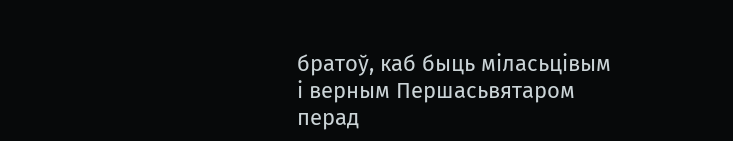братоў, каб быць міласьцівым і верным Першасьвятаром перад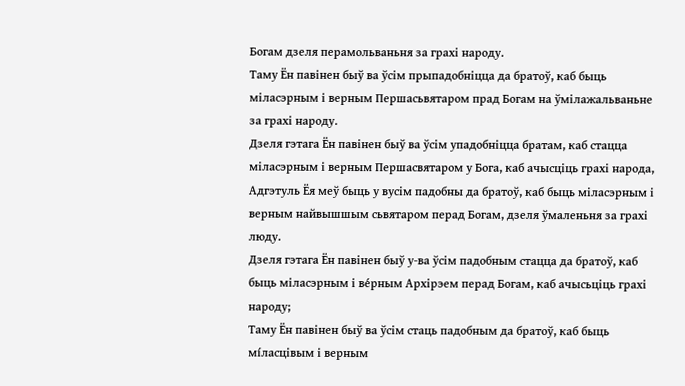Богам дзеля перамольваньня за грахі народу.
Таму Ён павінен быў ва ўсім прыпадобніцца да братоў, каб быць міласэрным і верным Першасьвятаром прад Богам на ўмілажальваньне за грахі народу.
Дзеля гэтага Ён павінен быў ва ўсім упадобніцца братам, каб стацца міласэрным і верным Першасвятаром у Бога, каб ачысціць грахі народа,
Адгэтуль Ёя меў быць у вусім падобны да братоў, каб быць міласэрным і верным найвышшым сьвятаром перад Богам, дзеля ўмаленьня за грахі люду.
Дзеля гэтага Ён павінен быў у-ва ўсім падобным стацца да братоў, каб быць міласэрным і ве́рным Архірэем перад Богам, каб ачысьціць грахі народу;
Таму Ён павінен быў ва ўсім стаць падобным да братоў, каб быць мíласцівым і верным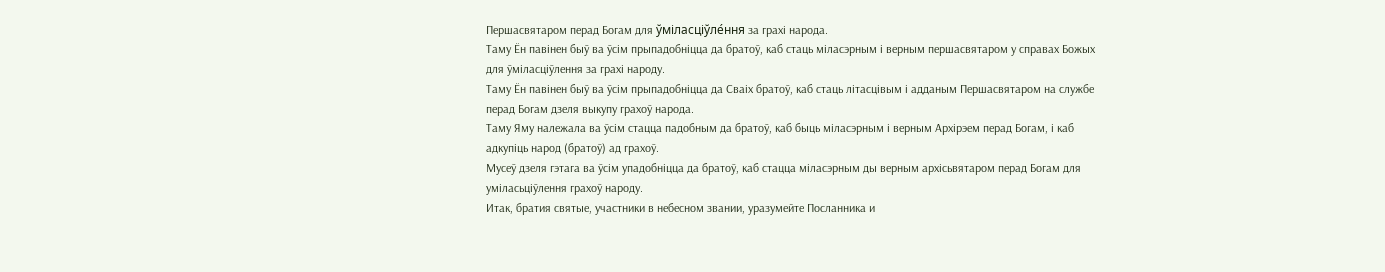Першасвятаром перад Богам для ўміласціўле́ння за грахі народа.
Таму Ён павінен быў ва ўсім прыпадобніцца да братоў, каб стаць міласэрным і верным першасвятаром у справах Божых для ўміласціўлення за грахі народу.
Таму Ён павінен быў ва ўсім прыпадобніцца да Сваіх братоў, каб стаць літасцівым і адданым Першасвятаром на службе перад Богам дзеля выкупу грахоў народа.
Таму Яму належала ва ўсім стацца падобным да братоў, каб быць міласэрным і верным Архірэем перад Богам, і каб адкупіць народ (братоў) ад грахоў.
Мусеў дзеля гэтага ва ўсім упадобніцца да братоў, каб стацца міласэрным ды верным архісьвятаром перад Богам для уміласьціўлення грахоў народу.
Итак, братия святые, участники в небесном звании, уразумейте Посланника и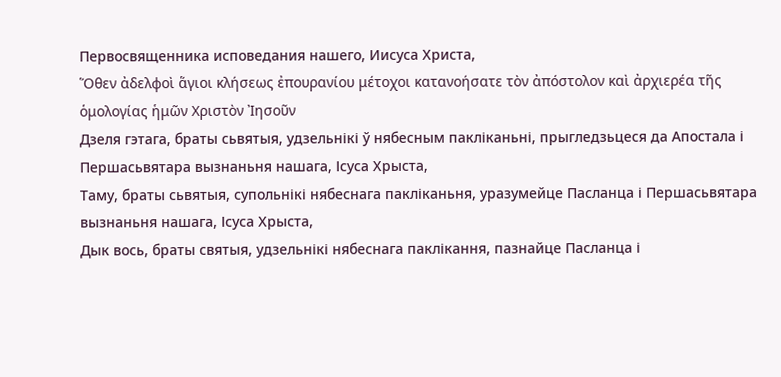Первосвященника исповедания нашего, Иисуса Христа,
Ὅθεν ἀδελφοὶ ἅγιοι κλήσεως ἐπουρανίου μέτοχοι κατανοήσατε τὸν ἀπόστολον καὶ ἀρχιερέα τῆς ὁμολογίας ἡμῶν Χριστὸν Ἰησοῦν
Дзеля гэтага, браты сьвятыя, удзельнікі ў нябесным пакліканьні, прыгледзьцеся да Апостала і Першасьвятара вызнаньня нашага, Ісуса Хрыста,
Таму, браты сьвятыя, супольнікі нябеснага пакліканьня, уразумейце Пасланца і Першасьвятара вызнаньня нашага, Ісуса Хрыста,
Дык вось, браты святыя, удзельнікі нябеснага паклікання, пазнайце Пасланца і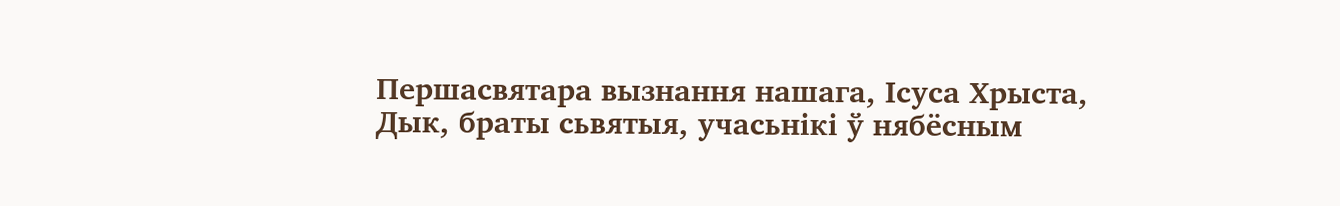Першасвятара вызнання нашага, Ісуса Хрыста,
Дык, браты сьвятыя, учасьнікі ў нябёсным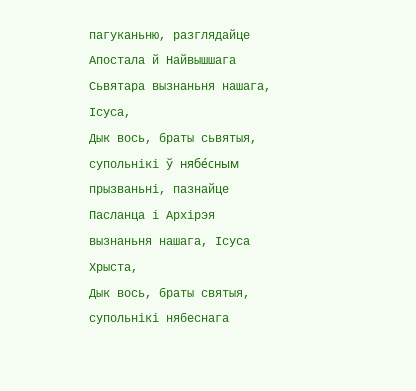пагуканьню, разглядайце Апостала й Найвышшага Сьвятара вызнаньня нашага, Ісуса,
Дык вось, браты сьвятыя, супольнікі ў нябе́сным прызваньні, пазнайце Пасланца і Архірэя вызнаньня нашага, Ісуса Хрыста,
Дык вось, браты святыя, супольнікі нябеснага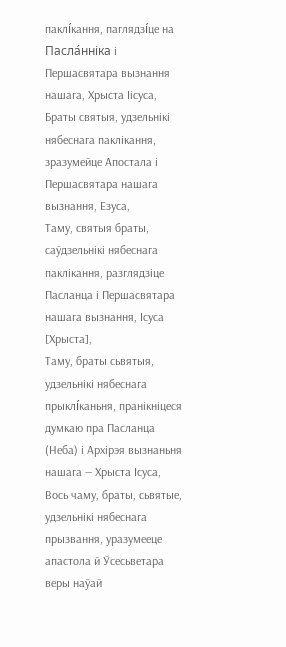паклíкання, паглядзíце на Пасла́нніка і Першасвятара вызнання нашага, Хрыста Іісуса,
Браты святыя, удзельнікі нябеснага паклікання, зразумейце Апостала і Першасвятара нашага вызнання, Езуса,
Таму, святыя браты, саўдзельнікі нябеснага паклікання, разглядзіце Пасланца і Першасвятара нашага вызнання, Ісуса [Хрыста],
Таму, браты сьвятыя, удзельнікі нябеснага прыклíканьня, пранікніцеся думкаю пра Пасланца (Неба) і Архірэя вызнаньня нашага — Хрыста Ісуса,
Вось чаму, браты, сьвятые, удзельнікі нябеснага прызвання, уразумееце апастола й Ўсесьветара веры наўай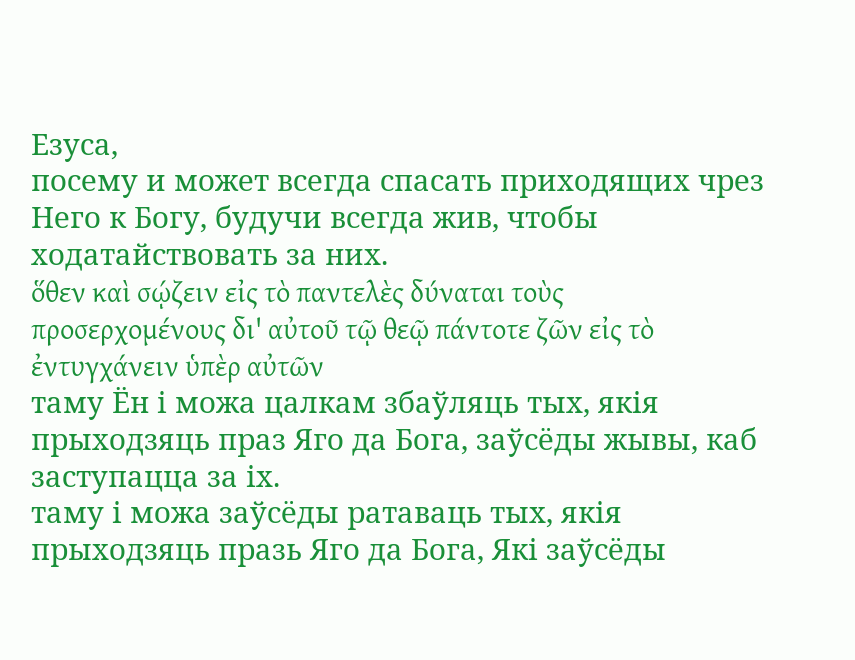Езуса,
посему и может всегда спасать приходящих чрез Него к Богу, будучи всегда жив, чтобы ходатайствовать за них.
ὅθεν καὶ σῴζειν εἰς τὸ παντελὲς δύναται τοὺς προσερχομένους δι' αὐτοῦ τῷ θεῷ πάντοτε ζῶν εἰς τὸ ἐντυγχάνειν ὑπὲρ αὐτῶν
таму Ён і можа цалкам збаўляць тых, якія прыходзяць праз Яго да Бога, заўсёды жывы, каб заступацца за іх.
таму і можа заўсёды ратаваць тых, якія прыходзяць празь Яго да Бога, Які заўсёды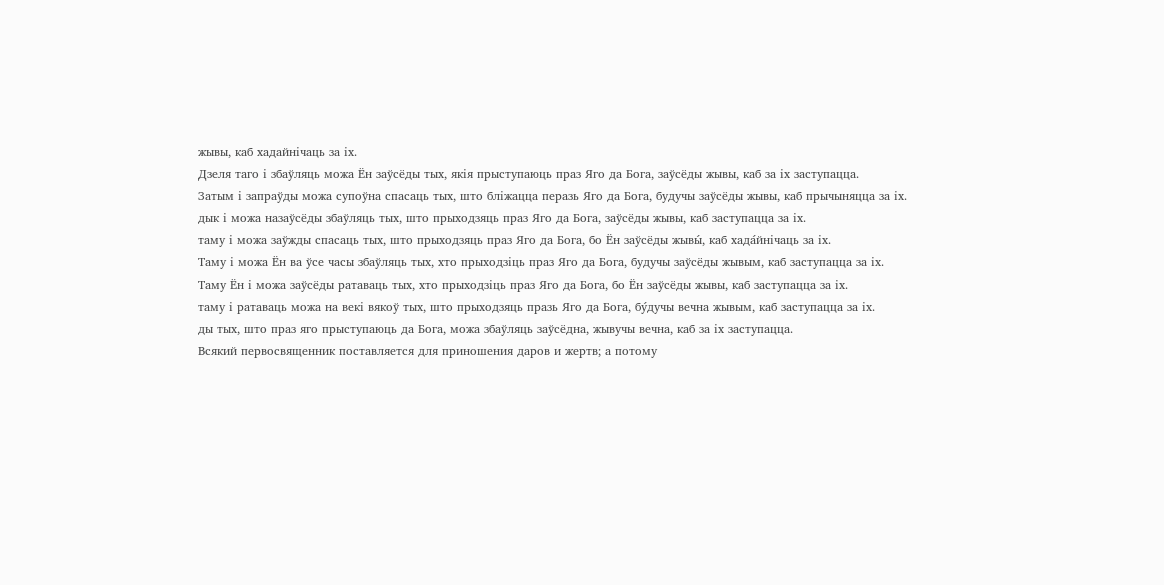жывы, каб хадайнічаць за іх.
Дзеля таго і збаўляць можа Ён заўсёды тых, якія прыступаюць праз Яго да Бога, заўсёды жывы, каб за іх заступацца.
Затым і запраўды можа супоўна спасаць тых, што бліжацца перазь Яго да Бога, будучы заўсёды жывы, каб прычыняцца за іх.
дык і можа назаўсёды збаўляць тых, што прыходзяць праз Яго да Бога, заўсёды жывы, каб заступацца за іх.
таму і можа заўжды спасаць тых, што прыходзяць праз Яго да Бога, бо Ён заўсёды жывы́, каб хада́йнічаць за іх.
Таму і можа Ён ва ўсе часы збаўляць тых, хто прыходзіць праз Яго да Бога, будучы заўсёды жывым, каб заступацца за іх.
Таму Ён і можа заўсёды ратаваць тых, хто прыходзіць праз Яго да Бога, бо Ён заўсёды жывы, каб заступацца за іх.
таму і ратаваць можа на векі вякоў тых, што прыходзяць празь Яго да Бога, бу́дучы вечна жывым, каб заступацца за іх.
ды тых, што праз яго прыступаюць да Бога, можа збаўляць заўсёдна, жывучы вечна, каб за іх заступацца.
Всякий первосвященник поставляется для приношения даров и жертв; а потому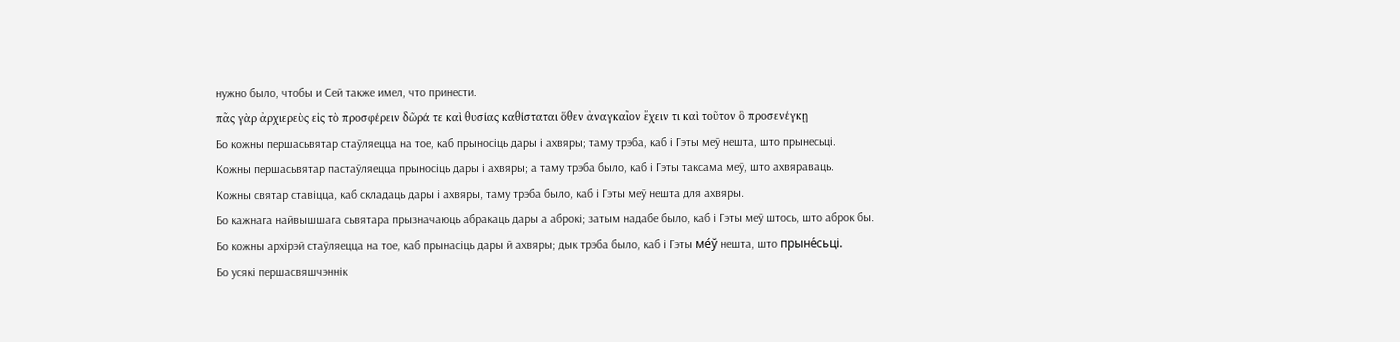нужно было, чтобы и Сей также имел, что принести.
πᾶς γὰρ ἀρχιερεὺς εἰς τὸ προσφέρειν δῶρά τε καὶ θυσίας καθίσταται ὅθεν ἀναγκαῖον ἔχειν τι καὶ τοῦτον ὃ προσενέγκῃ
Бо кожны першасьвятар стаўляецца на тое, каб прыносіць дары і ахвяры; таму трэба, каб і Гэты меў нешта, што прынесьці.
Кожны першасьвятар пастаўляецца прыносіць дары і ахвяры; а таму трэба было, каб і Гэты таксама меў, што ахвяраваць.
Кожны святар ставіцца, каб складаць дары і ахвяры, таму трэба было, каб і Гэты меў нешта для ахвяры.
Бо кажнага найвышшага сьвятара прызначаюць абракаць дары а аброкі; затым надабе было, каб і Гэты меў штось, што аброк бы.
Бо кожны архірэй стаўляецца на тое, каб прынасіць дары й ахвяры; дык трэба было, каб і Гэты ме́ў нешта, што прыне́сьці.
Бо усякі першасвяшчэннік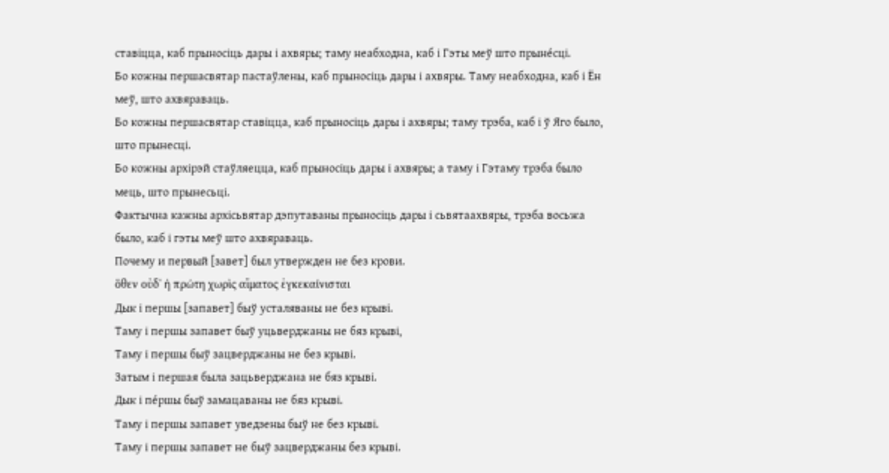ставіцца, каб прыносіць дары і ахвяры; таму неабходна, каб і Гэты меў што прыне́сці.
Бо кожны першасвятар пастаўлены, каб прыносіць дары і ахвяры. Таму неабходна, каб і Ён меў, што ахвяраваць.
Бо кожны першасвятар ставіцца, каб прыносіць дары і ахвяры; таму трэба, каб і ў Яго было, што прынесці.
Бо кожны архірэй стаўляецца, каб прыносіць дары і ахвяры; а таму і Гэтаму трэба было мець, што прынесьці.
Фактычна кажны архісьвятар дэпутаваны прыносіць дары і сьвятаахвяры, трэба восьжа было, каб і гэты меў што ахвяраваць.
Почему и первый [завет] был утвержден не без крови.
ὅθεν οὐδ' ἡ πρώτη χωρὶς αἵματος ἐγκεκαίνισται
Дык і першы [запавет] быў усталяваны не без крыві.
Таму і першы запавет быў уцьверджаны не бяз крыві,
Таму і першы быў зацверджаны не без крыві.
Затым і першая была зацьверджана не бяз крыві.
Дык і пе́ршы быў замацаваны не бяз крыві.
Таму і першы запавет уведзены быў не без крыві.
Таму і першы запавет не быў зацверджаны без крыві.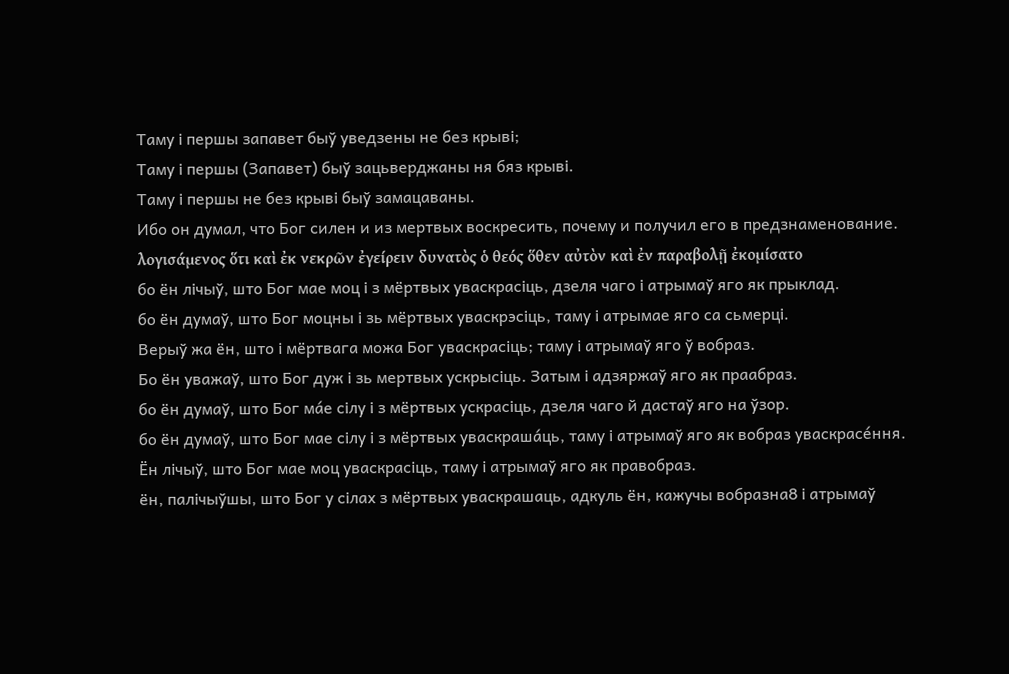Таму і першы запавет быў уведзены не без крыві;
Таму і першы (Запавет) быў зацьверджаны ня бяз крыві.
Таму і першы не без крыві быў замацаваны.
Ибо он думал, что Бог силен и из мертвых воскресить, почему и получил его в предзнаменование.
λογισάμενος ὅτι καὶ ἐκ νεκρῶν ἐγείρειν δυνατὸς ὁ θεός ὅθεν αὐτὸν καὶ ἐν παραβολῇ ἐκομίσατο
бо ён лічыў, што Бог мае моц і з мёртвых уваскрасіць, дзеля чаго і атрымаў яго як прыклад.
бо ён думаў, што Бог моцны і зь мёртвых уваскрэсіць, таму і атрымае яго са сьмерці.
Верыў жа ён, што і мёртвага можа Бог уваскрасіць; таму і атрымаў яго ў вобраз.
Бо ён уважаў, што Бог дуж і зь мертвых ускрысіць. Затым і адзяржаў яго як праабраз.
бо ён думаў, што Бог ма́е сілу і з мёртвых ускрасіць, дзеля чаго й дастаў яго на ўзор.
бо ён думаў, што Бог мае сілу і з мёртвых уваскраша́ць, таму і атрымаў яго як вобраз уваскрасе́ння.
Ён лічыў, што Бог мае моц уваскрасіць, таму і атрымаў яго як правобраз.
ён, палічыўшы, што Бог у сілах з мёртвых уваскрашаць, адкуль ён, кажучы вобразна8 і атрымаў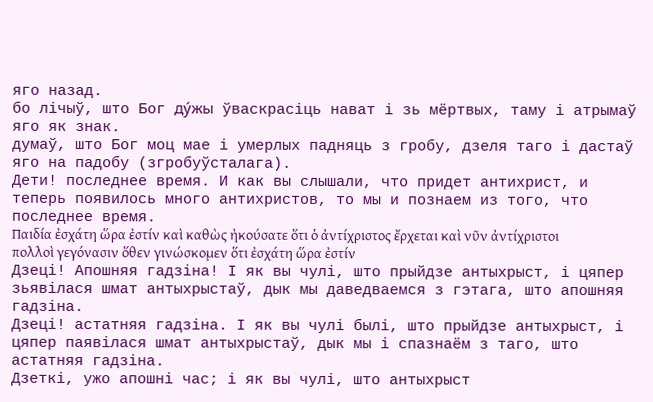яго назад.
бо лічыў, што Бог ду́жы ўваскрасіць нават і зь мёртвых, таму і атрымаў яго як знак.
думаў, што Бог моц мае і умерлых падняць з гробу, дзеля таго і дастаў яго на падобу (згробуўсталага).
Дети! последнее время. И как вы слышали, что придет антихрист, и теперь появилось много антихристов, то мы и познаем из того, что последнее время.
Παιδία ἐσχάτη ὥρα ἐστίν καὶ καθὼς ἠκούσατε ὅτι ὁ ἀντίχριστος ἔρχεται καὶ νῦν ἀντίχριστοι πολλοὶ γεγόνασιν ὅθεν γινώσκομεν ὅτι ἐσχάτη ὥρα ἐστίν
Дзеці! Апошняя гадзіна! І як вы чулі, што прыйдзе антыхрыст, і цяпер зьявілася шмат антыхрыстаў, дык мы даведваемся з гэтага, што апошняя гадзіна.
Дзеці! астатняя гадзіна. І як вы чулі былі, што прыйдзе антыхрыст, і цяпер паявілася шмат антыхрыстаў, дык мы і спазнаём з таго, што астатняя гадзіна.
Дзеткі, ужо апошні час; і як вы чулі, што антыхрыст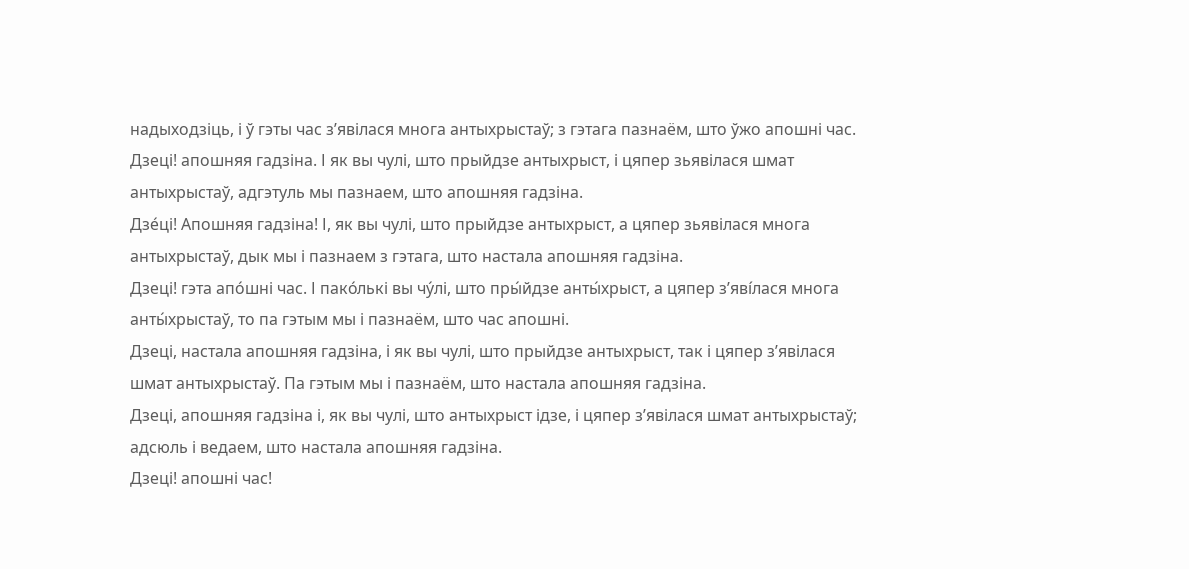надыходзіць, і ў гэты час з’явілася многа антыхрыстаў; з гэтага пазнаём, што ўжо апошні час.
Дзеці! апошняя гадзіна. І як вы чулі, што прыйдзе антыхрыст, і цяпер зьявілася шмат антыхрыстаў, адгэтуль мы пазнаем, што апошняя гадзіна.
Дзе́ці! Апошняя гадзіна! І, як вы чулі, што прыйдзе антыхрыст, а цяпер зьявілася многа антыхрыстаў, дык мы і пазнаем з гэтага, што настала апошняя гадзіна.
Дзеці! гэта апо́шні час. І пако́лькі вы чу́лі, што пры́йдзе анты́хрыст, а цяпер з’явíлася многа анты́хрыстаў, то па гэтым мы і пазнаём, што час апошні.
Дзеці, настала апошняя гадзіна, і як вы чулі, што прыйдзе антыхрыст, так і цяпер з’явілася шмат антыхрыстаў. Па гэтым мы і пазнаём, што настала апошняя гадзіна.
Дзеці, апошняя гадзіна і, як вы чулі, што антыхрыст ідзе, і цяпер з’явілася шмат антыхрыстаў; адсюль і ведаем, што настала апошняя гадзіна.
Дзеці! апошні час!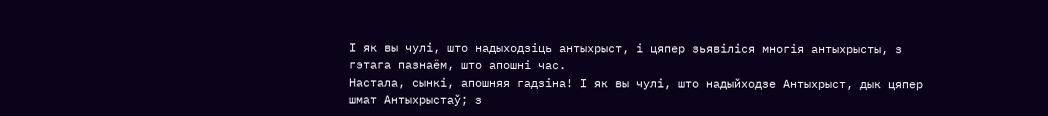І як вы чулі, што надыходзіць антыхрыст, і цяпер зьявіліся многія антыхрысты, з гэтага пазнаём, што апошні час.
Настала, сынкі, апошняя гадзіна! І як вы чулі, што надыйходзе Антыхрыст, дык цяпер шмат Антыхрыстаў; з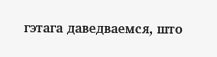гэтага даведваемся, што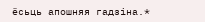ёсьць апошняя гадзіна.*